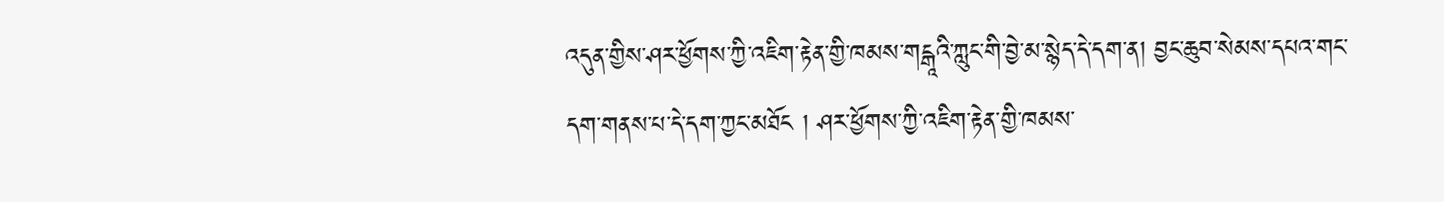འདུན་གྱིས་ཤར་ཕྱོགས་ཀྱི་འཇིག་རྟེན་གྱི་ཁམས་གངྒཱའི་ཀླུང་གི་བྱེ་མ་སྙེད་དེ་དག་ན། བྱང་ཆུབ་སེམས་དཔའ་གང་དག་གནས་པ་དེ་དག་ཀྱང་མཐོང ། ཤར་ཕྱོགས་ཀྱི་འཇིག་རྟེན་གྱི་ཁམས་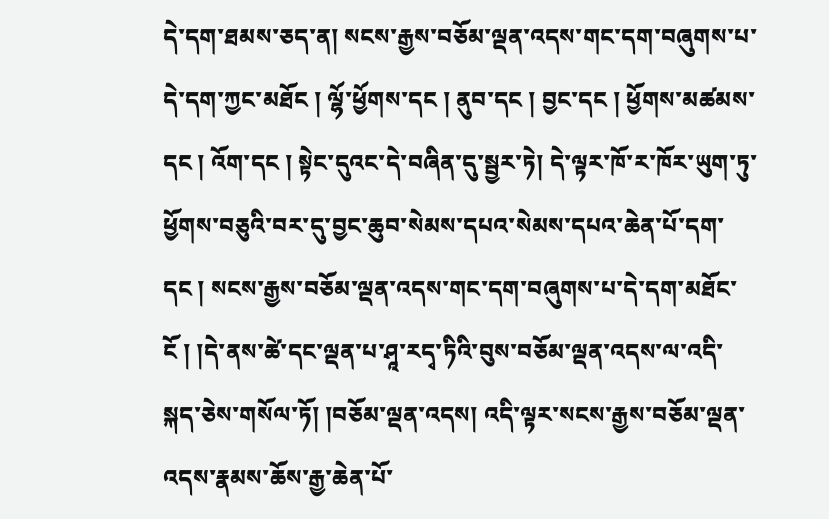དེ་དག་ཐམས་ཅད་ན། སངས་རྒྱས་བཅོམ་ལྡན་འདས་གང་དག་བཞུགས་པ་དེ་དག་ཀྱང་མཐོང ། ལྷོ་ཕྱོགས་དང ། ནུབ་དང ། བྱང་དང ། ཕྱོགས་མཚམས་དང ། འོག་དང ། སྟེང་དུའང་དེ་བཞིན་དུ་སྦྱར་ཏེ། དེ་ལྟར་ཁོ་ར་ཁོར་ཡུག་ཏུ་ཕྱོགས་བཅུའི་བར་དུ་བྱང་ཆུབ་སེམས་དཔའ་སེམས་དཔའ་ཆེན་པོ་དག་དང ། སངས་རྒྱས་བཅོམ་ལྡན་འདས་གང་དག་བཞུགས་པ་དེ་དག་མཐོང་ངོ ། །དེ་ནས་ཚེ་དང་ལྡན་པ་ཤཱ་རདྭ་ཏིའི་བུས་བཅོམ་ལྡན་འདས་ལ་འདི་སྐད་ཅེས་གསོལ་ཏོ། །བཅོམ་ལྡན་འདས། འདི་ལྟར་སངས་རྒྱས་བཅོམ་ལྡན་འདས་རྣམས་ཆོས་རྒྱ་ཆེན་པོ་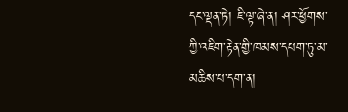དང་ལྡན་ཏེ། ཇི་ལྟ་ཞེ་ན། ཤར་ཕྱོགས་ཀྱི་འཇིག་རྟེན་གྱི་ཁམས་དཔག་ཏུ་མ་མཆིས་པ་དག་ན།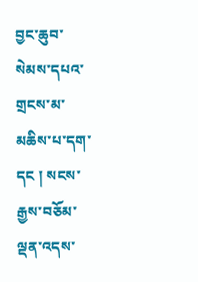བྱང་ཆུབ་སེམས་དཔའ་གྲངས་མ་མཆིས་པ་དག་དང ། སངས་རྒྱས་བཅོམ་ལྡན་འདས་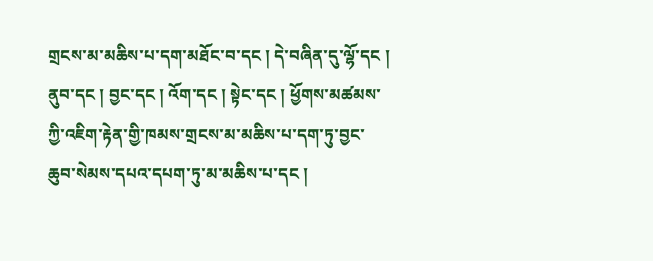གྲངས་མ་མཆིས་པ་དག་མཐོང་བ་དང ། དེ་བཞིན་དུ་ལྷོ་དང ། ནུབ་དང ། བྱང་དང ། འོག་དང ། སྟེང་དང ། ཕྱོགས་མཚམས་ཀྱི་འཇིག་རྟེན་གྱི་ཁམས་གྲངས་མ་མཆིས་པ་དག་ཏུ་བྱང་ཆུབ་སེམས་དཔའ་དཔག་ཏུ་མ་མཆིས་པ་དང །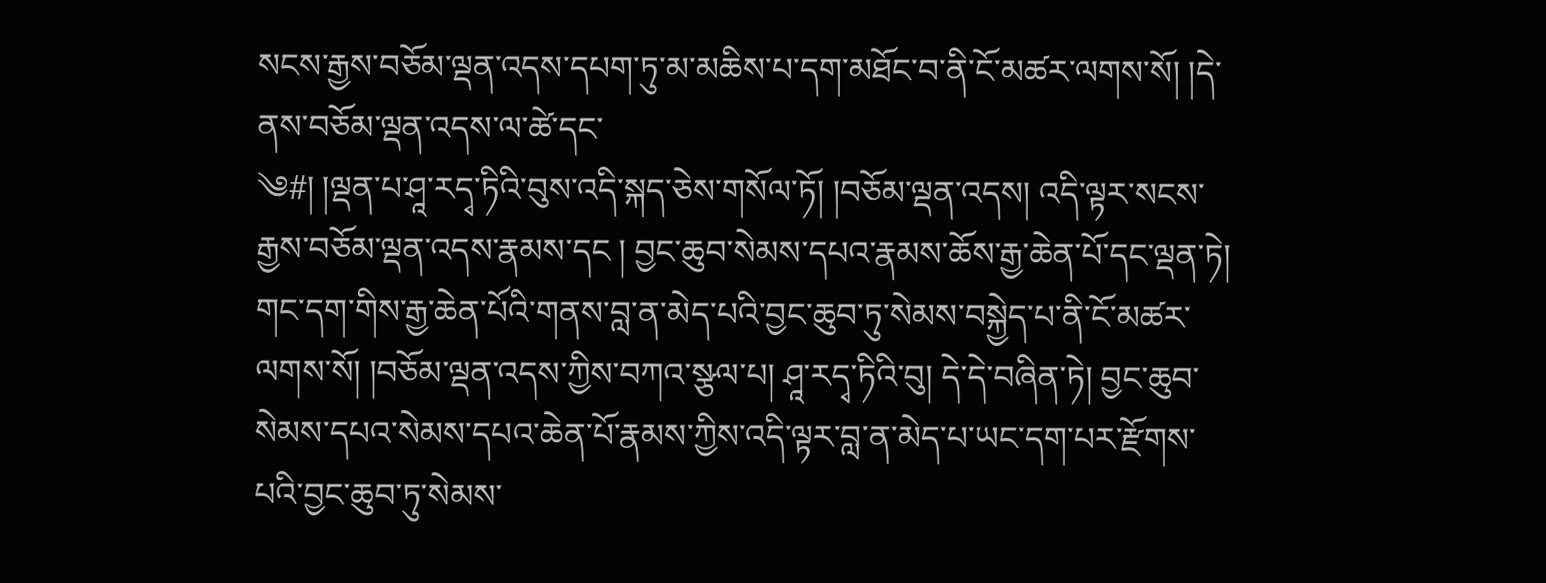སངས་རྒྱས་བཅོམ་ལྡན་འདས་དཔག་ཏུ་མ་མཆིས་པ་དག་མཐོང་བ་ནི་ངོ་མཚར་ལགས་སོ། །དེ་ནས་བཅོམ་ལྡན་འདས་ལ་ཚེ་དང་
༄#། །ལྡན་པ་ཤཱ་རདྭ་ཏིའི་བུས་འདི་སྐད་ཅེས་གསོལ་ཏོ། །བཅོམ་ལྡན་འདས། འདི་ལྟར་སངས་རྒྱས་བཅོམ་ལྡན་འདས་རྣམས་དང ། བྱང་ཆུབ་སེམས་དཔའ་རྣམས་ཆོས་རྒྱ་ཆེན་པོ་དང་ལྡན་ཏེ། གང་དག་གིས་རྒྱ་ཆེན་པོའི་གནས་བླ་ན་མེད་པའི་བྱང་ཆུབ་ཏུ་སེམས་བསྐྱེད་པ་ནི་ངོ་མཚར་ལགས་སོ། །བཅོམ་ལྡན་འདས་ཀྱིས་བཀའ་སྩལ་པ། ཤཱ་རདྭ་ཏིའི་བུ། དེ་དེ་བཞིན་ཏེ། བྱང་ཆུབ་སེམས་དཔའ་སེམས་དཔའ་ཆེན་པོ་རྣམས་ཀྱིས་འདི་ལྟར་བླ་ན་མེད་པ་ཡང་དག་པར་རྫོགས་པའི་བྱང་ཆུབ་ཏུ་སེམས་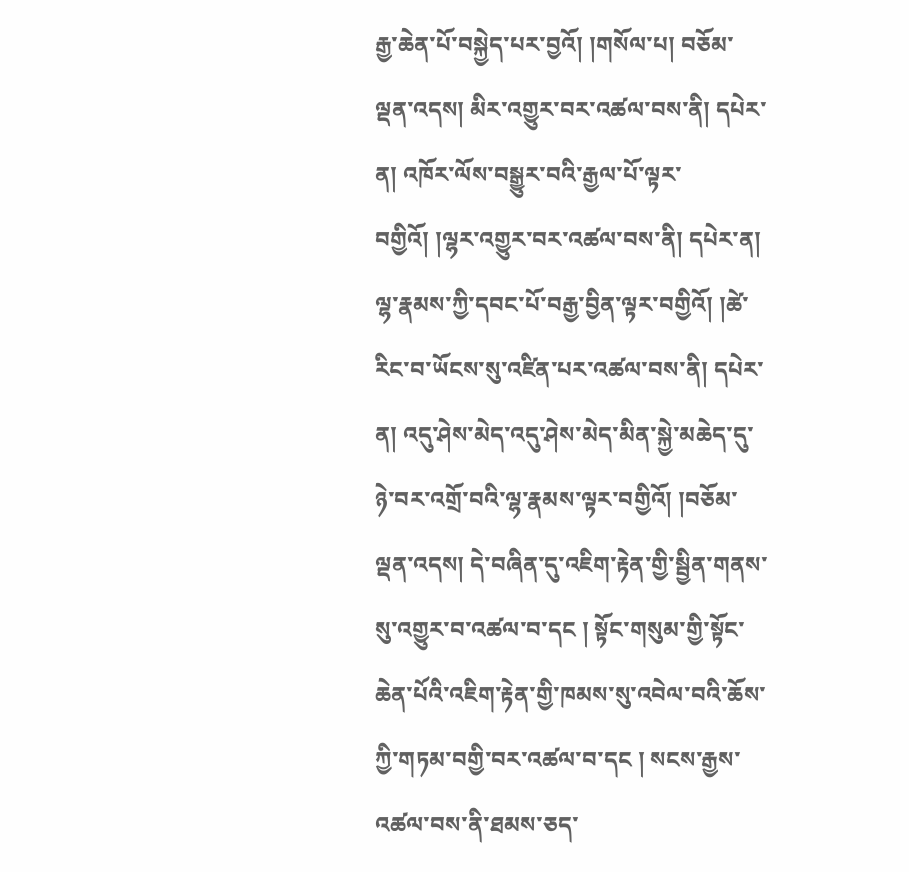རྒྱ་ཆེན་པོ་བསྐྱེད་པར་བྱའོ། །གསོལ་པ། བཅོམ་ལྡན་འདས། མིར་འགྱུར་བར་འཚལ་བས་ནི། དཔེར་ན། འཁོར་ལོས་བསྒྱུར་བའི་རྒྱལ་པོ་ལྟར་བགྱིའོ། །ལྷར་འགྱུར་བར་འཚལ་བས་ནི། དཔེར་ན། ལྷ་རྣམས་ཀྱི་དབང་པོ་བརྒྱ་བྱིན་ལྟར་བགྱིའོ། །ཚེ་རིང་བ་ཡོངས་སུ་འཛིན་པར་འཚལ་བས་ནི། དཔེར་ན། འདུ་ཤེས་མེད་འདུ་ཤེས་མེད་མིན་སྐྱེ་མཆེད་དུ་ཉེ་བར་འགྲོ་བའི་ལྷ་རྣམས་ལྟར་བགྱིའོ། །བཅོམ་ལྡན་འདས། དེ་བཞིན་དུ་འཇིག་རྟེན་གྱི་སྦྱིན་གནས་སུ་འགྱུར་བ་འཚལ་བ་དང ། སྟོང་གསུམ་གྱི་སྟོང་ཆེན་པོའི་འཇིག་རྟེན་གྱི་ཁམས་སུ་འབེལ་བའི་ཆོས་ཀྱི་གཏམ་བགྱི་བར་འཚལ་བ་དང ། སངས་རྒྱས་འཚལ་བས་ནི་ཐམས་ཅད་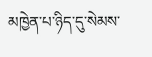མཁྱེན་པ་ཉིད་དུ་སེམས་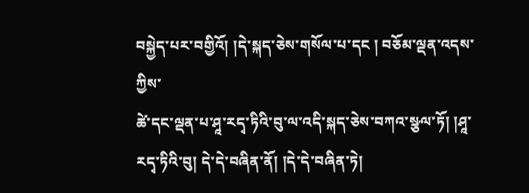བསྐྱེད་པར་བགྱིའོ། །དེ་སྐད་ཅེས་གསོལ་པ་དང ། བཅོམ་ལྡན་འདས་ཀྱིས་
ཚེ་དང་ལྡན་པ་ཤཱ་རདྭ་ཏིའི་བུ་ལ་འདི་སྐད་ཅེས་བཀའ་སྩལ་ཏོ། །ཤཱ་རདྭ་ཏིའི་བུ། དེ་དེ་བཞིན་ནོ། །དེ་དེ་བཞིན་ཏེ།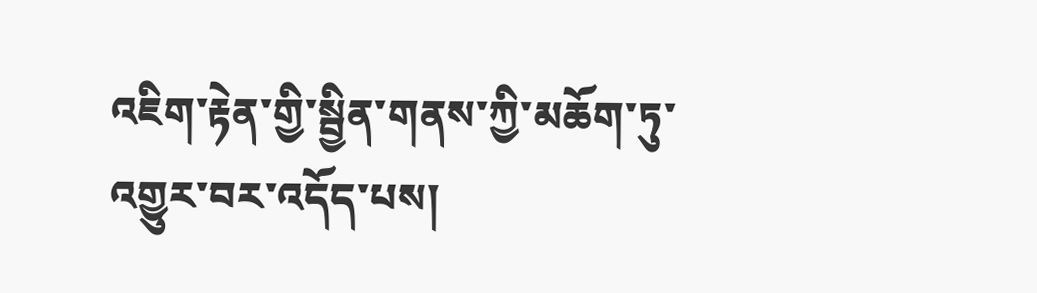འཇིག་རྟེན་གྱི་སྦྱིན་གནས་ཀྱི་མཆོག་ཏུ་འགྱུར་བར་འདོད་པས།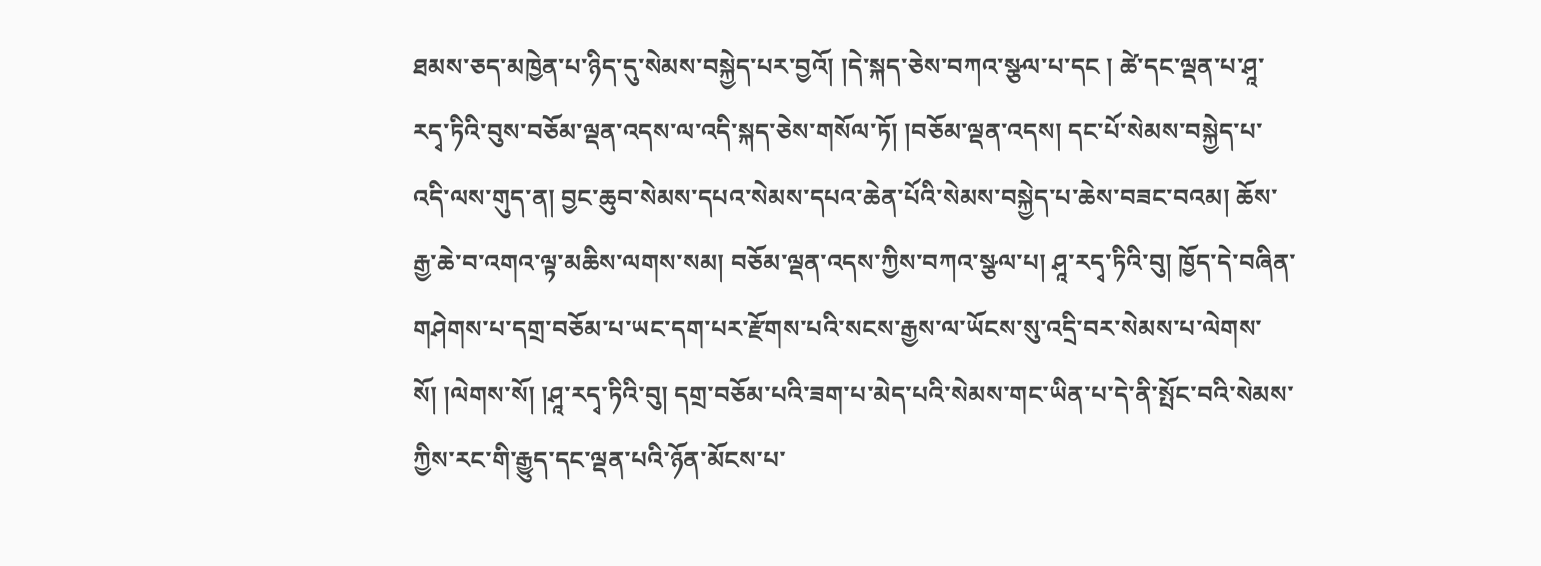ཐམས་ཅད་མཁྱེན་པ་ཉིད་དུ་སེམས་བསྐྱེད་པར་བྱའོ། །དེ་སྐད་ཅེས་བཀའ་སྩལ་པ་དང ། ཚེ་དང་ལྡན་པ་ཤཱ་རདྭ་ཏིའི་བུས་བཅོམ་ལྡན་འདས་ལ་འདི་སྐད་ཅེས་གསོལ་ཏོ། །བཅོམ་ལྡན་འདས། དང་པོ་སེམས་བསྐྱེད་པ་འདི་ལས་གུད་ན། བྱང་ཆུབ་སེམས་དཔའ་སེམས་དཔའ་ཆེན་པོའི་སེམས་བསྐྱེད་པ་ཆེས་བཟང་བའམ། ཆོས་རྒྱ་ཆེ་བ་འགའ་ལྟ་མཆིས་ལགས་སམ། བཅོམ་ལྡན་འདས་ཀྱིས་བཀའ་སྩལ་པ། ཤཱ་རདྭ་ཏིའི་བུ། ཁྱོད་དེ་བཞིན་གཤེགས་པ་དགྲ་བཅོམ་པ་ཡང་དག་པར་རྫོགས་པའི་སངས་རྒྱས་ལ་ཡོངས་སུ་འདྲི་བར་སེམས་པ་ལེགས་སོ། །ལེགས་སོ། །ཤཱ་རདྭ་ཏིའི་བུ། དགྲ་བཅོམ་པའི་ཟག་པ་མེད་པའི་སེམས་གང་ཡིན་པ་དེ་ནི་སྤོང་བའི་སེམས་ཀྱིས་རང་གི་རྒྱུད་དང་ལྡན་པའི་ཉོན་མོངས་པ་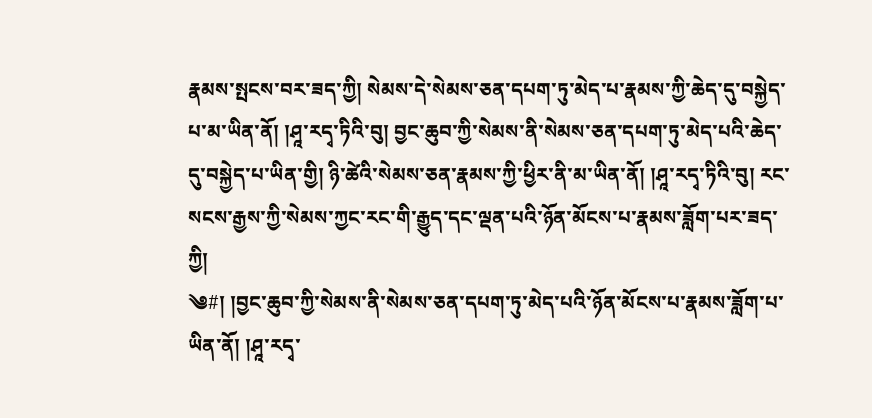རྣམས་སྤངས་བར་ཟད་ཀྱི། སེམས་དེ་སེམས་ཅན་དཔག་ཏུ་མེད་པ་རྣམས་ཀྱི་ཆེད་དུ་བསྐྱེད་པ་མ་ཡིན་ནོ། །ཤཱ་རདྭ་ཏིའི་བུ། བྱང་ཆུབ་ཀྱི་སེམས་ནི་སེམས་ཅན་དཔག་ཏུ་མེད་པའི་ཆེད་དུ་བསྐྱེད་པ་ཡིན་གྱི། ཉི་ཚེའི་སེམས་ཅན་རྣམས་ཀྱི་ཕྱིར་ནི་མ་ཡིན་ནོ། །ཤཱ་རདྭ་ཏིའི་བུ། རང་སངས་རྒྱས་ཀྱི་སེམས་ཀྱང་རང་གི་རྒྱུད་དང་ལྡན་པའི་ཉོན་མོངས་པ་རྣམས་ཟློག་པར་ཟད་ཀྱི།
༄#། །བྱང་ཆུབ་ཀྱི་སེམས་ནི་སེམས་ཅན་དཔག་ཏུ་མེད་པའི་ཉོན་མོངས་པ་རྣམས་ཟློག་པ་ཡིན་ནོ། །ཤཱ་རདྭ་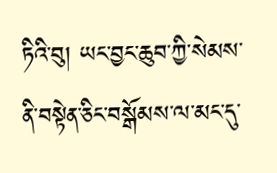ཏིའི་བུ། ཡང་བྱང་ཆུབ་ཀྱི་སེམས་ནི་བསྟེན་ཅིང་བསྒོམས་ལ་མང་དུ་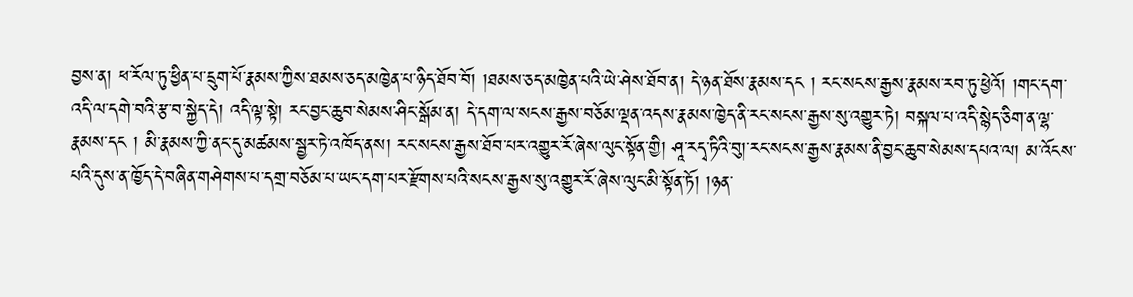བྱས་ན། ཕ་རོལ་ཏུ་ཕྱིན་པ་དྲུག་པོ་རྣམས་ཀྱིས་ཐམས་ཅད་མཁྱེན་པ་ཉིད་ཐོབ་བོ། །ཐམས་ཅད་མཁྱེན་པའི་ཡེ་ཤེས་ཐོབ་ན། དེ་ཉན་ཐོས་རྣམས་དང ། རང་སངས་རྒྱས་རྣམས་རབ་ཏུ་ཕྱེའོ། །གང་དག་འདི་ལ་དགེ་བའི་རྩ་བ་སྐྱེད་དེ། འདི་ལྟ་སྟེ། རང་བྱང་ཆུབ་སེམས་ཤིང་སྒོམ་ན། དེ་དག་ལ་སངས་རྒྱས་བཅོམ་ལྡན་འདས་རྣམས་ཁྱེད་ནི་རང་སངས་རྒྱས་སུ་འགྱུར་ཏེ། བསྐལ་པ་འདི་སྙེད་ཅིག་ན་ལྷ་རྣམས་དང ། མི་རྣམས་ཀྱི་ནང་དུ་མཚམས་སྦྱར་ཏེ་འཁོད་ནས། རང་སངས་རྒྱས་ཐོབ་པར་འགྱུར་རོ་ཞེས་ལུང་སྟོན་གྱི། ཤཱ་རདྭ་ཏིའི་བུ།་རང་སངས་རྒྱས་རྣམས་ནི་བྱང་ཆུབ་སེམས་དཔའ་ལ། མ་འོངས་པའི་དུས་ན་ཁྱོད་དེ་བཞིན་གཤེགས་པ་དགྲ་བཅོམ་པ་ཡང་དག་པར་རྫོགས་པའི་སངས་རྒྱས་སུ་འགྱུར་རོ་ཞེས་ལུང་མི་སྟོན་ཏོ། །ཉན་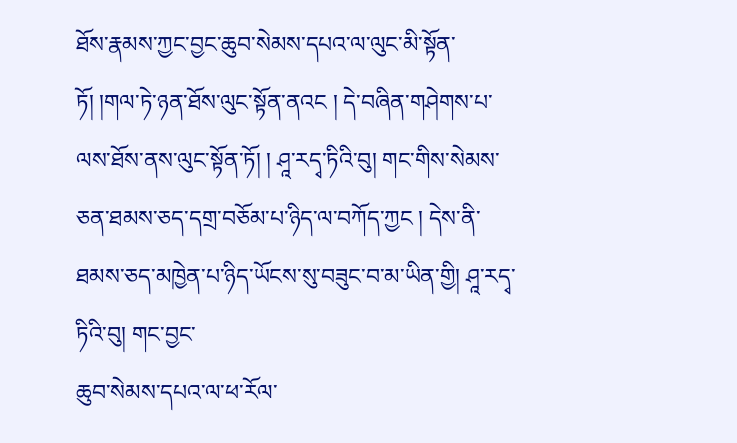ཐོས་རྣམས་ཀྱང་བྱང་ཆུབ་སེམས་དཔའ་ལ་ལུང་མི་སྟོན་ཏོ། །གལ་ཏེ་ཉན་ཐོས་ལུང་སྟོན་ནའང ། དེ་བཞིན་གཤེགས་པ་ལས་ཐོས་ནས་ལུང་སྟོན་ཏོ། ། ཤཱ་རདྭ་ཏིའི་བུ། གང་གིས་སེམས་ཅན་ཐམས་ཅད་དགྲ་བཅོམ་པ་ཉིད་ལ་བཀོད་ཀྱང ། དེས་ནི་ཐམས་ཅད་མཁྱེན་པ་ཉིད་ཡོངས་སུ་བཟུང་བ་མ་ཡིན་གྱི། ཤཱ་རདྭ་ཏིའི་བུ། གང་བྱང་
ཆུབ་སེམས་དཔའ་ལ་ཕ་རོལ་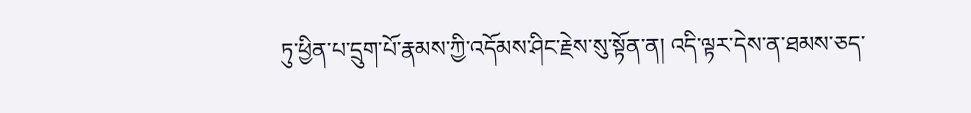ཏུ་ཕྱིན་པ་དྲུག་པོ་རྣམས་ཀྱི་འདོམས་ཤིང་རྗེས་སུ་སྟོན་ན། འདི་ལྟར་དེས་ན་ཐམས་ཅད་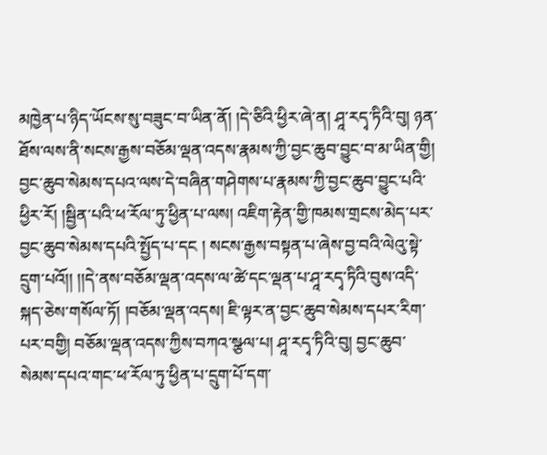མཁྱེན་པ་ཉིད་ཡོངས་སུ་བཟུང་བ་ཡིན་ནོ། །དེ་ཅིའི་ཕྱིར་ཞེ་ན། ཤཱ་རདྭ་ཏིའི་བུ། ཉན་ཐོས་ལས་ནི་སངས་རྒྱས་བཅོམ་ལྡན་འདས་རྣམས་ཀྱི་བྱང་ཆུབ་བྱུང་བ་མ་ཡིན་གྱི། བྱང་ཆུབ་སེམས་དཔའ་ལས་དེ་བཞིན་གཤེགས་པ་རྣམས་ཀྱི་བྱང་ཆུབ་བྱུང་པའི་ཕྱིར་རོ། །སྦྱིན་པའི་ཕ་རོལ་ཏུ་ཕྱིན་པ་ལས། འཇིག་རྟེན་གྱི་ཁམས་གྲངས་མེད་པར་བྱང་ཆུབ་སེམས་དཔའི་སྤྱོད་པ་དང ། སངས་རྒྱས་བསྟན་པ་ཞེས་བྱ་བའི་ལེའུ་སྟེ་དྲུག་པའོ།། །།དེ་ནས་བཅོམ་ལྡན་འདས་ལ་ཚེ་དང་ལྡན་པ་ཤཱ་རདྭ་ཏིའི་བུས་འདི་སྐད་ཅེས་གསོལ་ཏོ། །བཅོམ་ལྡན་འདས། ཇི་ལྟར་ན་བྱང་ཆུབ་སེམས་དཔར་རིག་པར་བགྱི། བཅོམ་ལྡན་འདས་ཀྱིས་བཀའ་སྩལ་པ། ཤཱ་རདྭ་ཏིའི་བུ། བྱང་ཆུབ་སེམས་དཔའ་གང་ཕ་རོལ་ཏུ་ཕྱིན་པ་དྲུག་པོ་དག་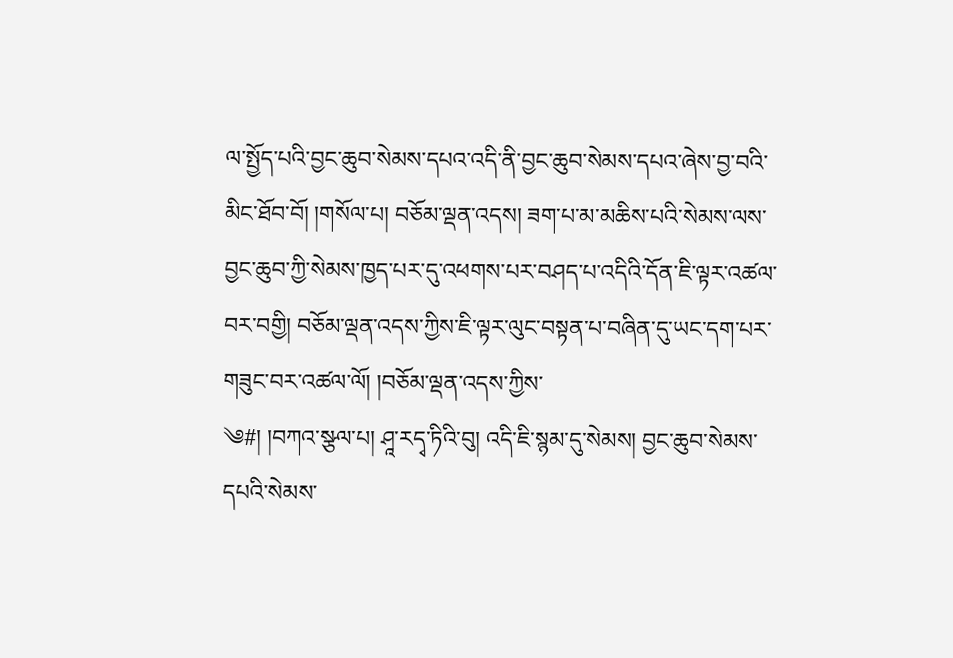ལ་སྤྱོད་པའི་བྱང་ཆུབ་སེམས་དཔའ་འདི་ནི་བྱང་ཆུབ་སེམས་དཔའ་ཞེས་བྱ་བའི་མིང་ཐོབ་བོ། །གསོལ་པ། བཅོམ་ལྡན་འདས། ཟག་པ་མ་མཆིས་པའི་སེམས་ལས་བྱང་ཆུབ་ཀྱི་སེམས་ཁྱད་པར་དུ་འཕགས་པར་བཤད་པ་འདིའི་དོན་ཇི་ལྟར་འཚལ་བར་བགྱི། བཅོམ་ལྡན་འདས་ཀྱིས་ཇི་ལྟར་ལུང་བསྟན་པ་བཞིན་དུ་ཡང་དག་པར་གཟུང་བར་འཚལ་ལོ། །བཅོམ་ལྡན་འདས་ཀྱིས་
༄#། །བཀའ་སྩལ་པ། ཤཱ་རདྭ་ཏིའི་བུ། འདི་ཇི་སྙམ་དུ་སེམས། བྱང་ཆུབ་སེམས་དཔའི་སེམས་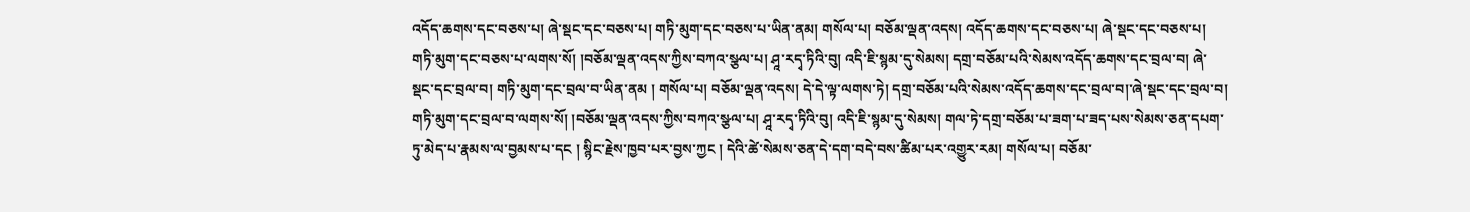འདོད་ཆགས་དང་བཅས་པ། ཞེ་སྡང་དང་བཅས་པ། གཏི་མུག་དང་བཅས་པ་ཡིན་ནམ། གསོལ་པ། བཅོམ་ལྡན་འདས། འདོད་ཆགས་དང་བཅས་པ། ཞེ་སྡང་དང་བཅས་པ། གཏི་མུག་དང་བཅས་པ་ལགས་སོ། །བཅོམ་ལྡན་འདས་ཀྱིས་བཀའ་སྩལ་པ། ཤཱ་རདྭ་ཏིའི་བུ། འདི་ཇི་སྙམ་དུ་སེམས། དགྲ་བཅོམ་པའི་སེམས་འདོད་ཆགས་དང་བྲལ་བ། ཞེ་སྡང་དང་བྲལ་བ། གཏི་མུག་དང་བྲལ་བ་ཡིན་ནམ ། གསོལ་པ། བཅོམ་ལྡན་འདས། དེ་དེ་ལྟ་ལགས་ཏེ། དགྲ་བཅོམ་པའི་སེམས་འདོད་ཆགས་དང་བྲལ་བ།་ཞེ་སྡང་དང་བྲལ་བ། གཏི་མུག་དང་བྲལ་བ་ལགས་སོ། །བཅོམ་ལྡན་འདས་ཀྱིས་བཀའ་སྩལ་པ། ཤཱ་རདྭ་ཏིའི་བུ། འདི་ཇི་སྙམ་དུ་སེམས། གལ་ཏེ་དགྲ་བཅོམ་པ་ཟག་པ་ཟད་པས་སེམས་ཅན་དཔག་ཏུ་མེད་པ་རྣམས་ལ་བྱམས་པ་དང ། སྙིང་རྗེས་ཁྱབ་པར་བྱས་ཀྱང ། དེའི་ཚེ་སེམས་ཅན་དེ་དག་བདེ་བས་ཚིམ་པར་འགྱུར་རམ། གསོལ་པ། བཅོམ་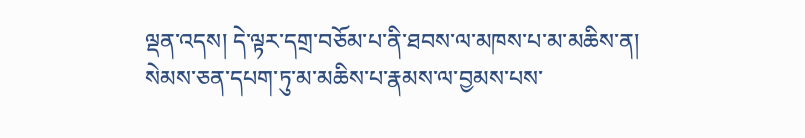ལྡན་འདས། དེ་ལྟར་དགྲ་བཅོམ་པ་ནི་ཐབས་ལ་མཁས་པ་མ་མཆིས་ན། སེམས་ཅན་དཔག་ཏུ་མ་མཆིས་པ་རྣམས་ལ་བྱམས་པས་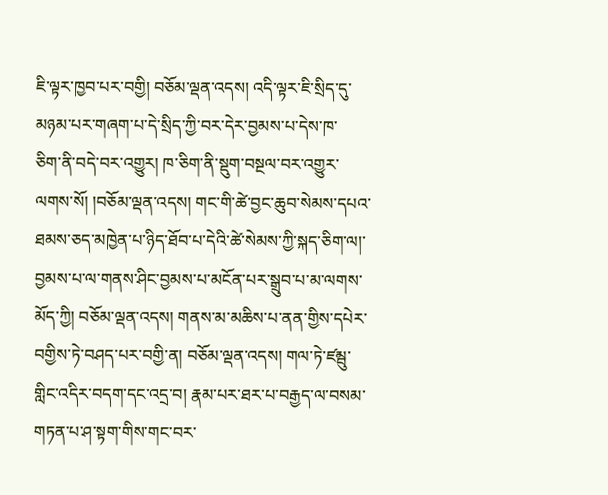ཇི་ལྟར་ཁྱབ་པར་བགྱི། བཅོམ་ལྡན་འདས། འདི་ལྟར་ཇི་སྲིད་དུ་མཉམ་པར་གཞག་པ་དེ་སྲིད་ཀྱི་བར་དེར་བྱམས་པ་དེས་ཁ་
ཅིག་ནི་བདེ་བར་འགྱུར། ཁ་ཅིག་ནི་སྡུག་བསྔལ་བར་འགྱུར་ལགས་སོ། །བཅོམ་ལྡན་འདས། གང་གི་ཚེ་བྱང་ཆུབ་སེམས་དཔའ་ཐམས་ཅད་མཁྱེན་པ་ཉིད་ཐོབ་པ་དེའི་ཚེ་སེམས་ཀྱི་སྐད་ཅིག་ལ།་བྱམས་པ་ལ་གནས་ཤིང་བྱམས་པ་མངོན་པར་སྒྲུབ་པ་མ་ལགས་མོད་ཀྱི། བཅོམ་ལྡན་འདས། གནས་མ་མཆིས་པ་ནན་གྱིས་དཔེར་བགྱིས་ཏེ་བཤད་པར་བགྱི་ན། བཅོམ་ལྡན་འདས། གལ་ཏེ་ཛམྦུ་གླིང་འདིར་བདག་དང་འདྲ་བ། རྣམ་པར་ཐར་པ་བརྒྱད་ལ་བསམ་གཏན་པ་ཤ་སྟག་གིས་གང་བར་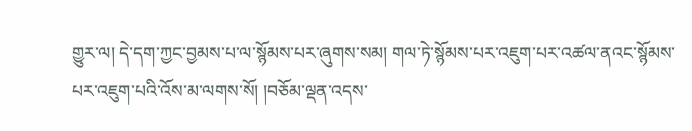གྱུར་ལ། དེ་དག་ཀྱང་བྱམས་པ་ལ་སྙོམས་པར་ཞུགས་སམ། གལ་ཏེ་སྙོམས་པར་འཇུག་པར་འཚལ་ནའང་སྙོམས་པར་འཇུག་པའི་འོས་མ་ལགས་སོ། །བཅོམ་ལྡན་འདས་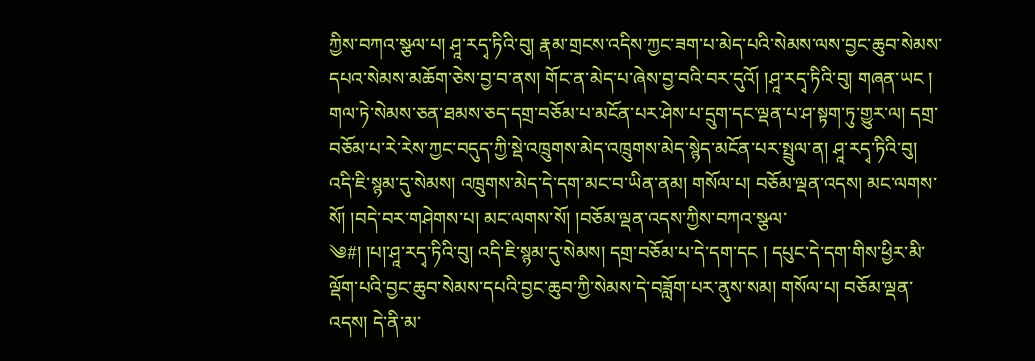ཀྱིས་བཀའ་སྩལ་པ། ཤཱ་རདྭ་ཏིའི་བུ། རྣམ་གྲངས་འདིས་ཀྱང་ཟག་པ་མེད་པའི་སེམས་ལས་བྱང་ཆུབ་སེམས་དཔའ་སེམས་མཆོག་ཅེས་བྱ་བ་ནས། གོང་ན་མེད་པ་ཞེས་བྱ་བའི་བར་དུའོ། །ཤཱ་རདྭ་ཏིའི་བུ། གཞན་ཡང ། གལ་ཏེ་སེམས་ཅན་ཐམས་ཅད་དགྲ་བཅོམ་པ་མངོན་པར་ཤེས་པ་དྲུག་དང་ལྡན་པ་ཤ་སྟག་ཏུ་གྱུར་ལ། དགྲ་བཅོམ་པ་རེ་རེས་ཀྱང་བདུད་ཀྱི་སྡེ་འཁྲུགས་མེད་འཁྲུགས་མེད་སྙེད་མངོན་པར་སྤྲུལ་ན། ཤཱ་རདྭ་ཏིའི་བུ། འདི་ཇི་སྙམ་དུ་སེམས། འཁྲུགས་མེད་དེ་དག་མང་བ་ཡིན་ནམ། གསོལ་པ། བཅོམ་ལྡན་འདས། མང་ལགས་སོ། །བདེ་བར་གཤེགས་པ། མང་ལགས་སོ། །བཅོམ་ལྡན་འདས་ཀྱིས་བཀའ་སྩལ་
༄#། །པ།་ཤཱ་རདྭ་ཏིའི་བུ། འདི་ཇི་སྙམ་དུ་སེམས། དགྲ་བཅོམ་པ་དེ་དག་དང ། དཔུང་དེ་དག་གིས་ཕྱིར་མི་ལྡོག་པའི་བྱང་ཆུབ་སེམས་དཔའི་བྱང་ཆུབ་ཀྱི་སེམས་དེ་བཟློག་པར་ནུས་སམ། གསོལ་པ། བཅོམ་ལྡན་འདས། དེ་ནི་མ་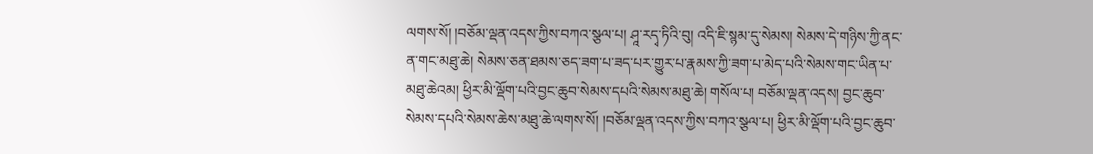ལགས་སོ། །བཅོམ་ལྡན་འདས་ཀྱིས་བཀའ་སྩལ་པ། ཤཱ་རདྭ་ཏིའི་བུ། འདི་ཇི་སྙམ་དུ་སེམས། སེམས་དེ་གཉིས་ཀྱི་ནང་ན་གང་མཐུ་ཆེ། སེམས་ཅན་ཐམས་ཅད་ཟག་པ་ཟད་པར་གྱུར་པ་རྣམས་ཀྱི་ཟག་པ་མེད་པའི་སེམས་གང་ཡིན་པ་མཐུ་ཆེའམ། ཕྱིར་མི་ལྡོག་པའི་བྱང་ཆུབ་སེམས་དཔའི་སེམས་མཐུ་ཆེ། གསོལ་པ། བཅོམ་ལྡན་འདས། བྱང་ཆུབ་སེམས་དཔའི་སེམས་ཆེས་མཐུ་ཆེ་ལགས་སོ། །བཅོམ་ལྡན་འདས་ཀྱིས་བཀའ་སྩལ་པ། ཕྱིར་མི་ལྡོག་པའི་བྱང་ཆུབ་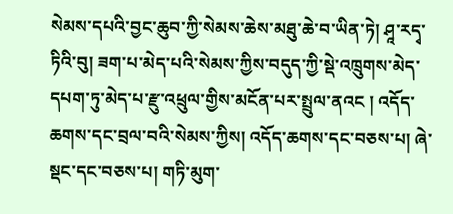སེམས་དཔའི་བྱང་ཆུབ་ཀྱི་སེམས་ཆེས་མཐུ་ཆེ་བ་ཡིན་ཏེ། ཤཱ་རདྭ་ཏིའི་བུ། ཟག་པ་མེད་པའི་སེམས་ཀྱིས་བདུད་ཀྱི་སྡེ་འཁྲུགས་མེད་དཔག་ཏུ་མེད་པ་རྫུ་འཕྲུལ་གྱིས་མངོན་པར་སྤྲུལ་ནའང ། འདོད་ཆགས་དང་བྲལ་བའི་སེམས་ཀྱིས། འདོད་ཆགས་དང་བཅས་པ། ཞེ་སྡང་དང་བཅས་པ། གཏི་མུག་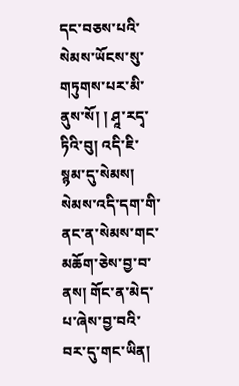དང་བཅས་པའི་སེམས་ཡོངས་སུ་གཏུགས་པར་མི་ནུས་སོ། ། ཤཱ་རདྭ་ཏིའི་བུ། འདི་ཇི་སྙམ་དུ་སེམས། སེམས་འདི་དག་གི་ནང་ན་སེམས་གང་མཆོག་ཅེས་བྱ་བ་ནས། གོང་ན་མེད་པ་ཞེས་བྱ་བའི་བར་དུ་གང་ཡིན།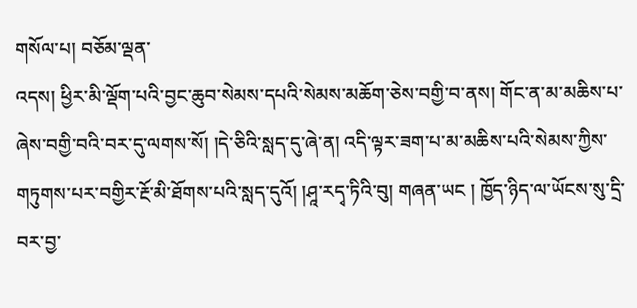གསོལ་པ། བཅོམ་ལྡན་
འདས། ཕྱིར་མི་ལྡོག་པའི་བྱང་ཆུབ་སེམས་དཔའི་སེམས་མཆོག་ཅེས་བགྱི་བ་ནས། གོང་ན་མ་མཆིས་པ་ཞེས་བགྱི་བའི་བར་དུ་ལགས་སོ། །དེ་ཅིའི་སླད་དུ་ཞེ་ན། འདི་ལྟར་ཟག་པ་མ་མཆིས་པའི་སེམས་ཀྱིས་གཏུགས་པར་བགྱིར་རྔོ་མི་ཐོགས་པའི་སླད་དུའོ། །ཤཱ་རདྭ་ཏིའི་བུ། གཞན་ཡང ། ཁྱོད་ཉིད་ལ་ཡོངས་སུ་དྲི་བར་བྱ་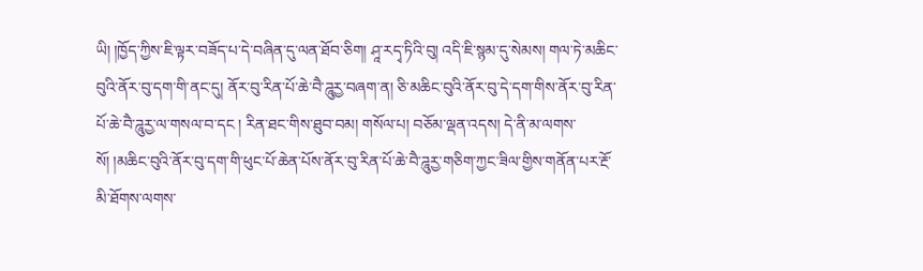ཡི། །ཁྱོད་ཀྱིས་ཇི་ལྟར་བཟོད་པ་དེ་བཞིན་དུ་ལན་ཐོབ་ཅིག། ཤཱ་རདྭ་ཏིའི་བུ། འདི་ཇི་སྙམ་དུ་སེམས། གལ་ཏེ་མཆིང་བུའི་ནོར་བུ་དག་གི་ནང་དུ། ནོར་བུ་རིན་པོ་ཆེ་བཻ་ཌཱུརྱ་བཞག་ན། ཅི་མཆིང་བུའི་ནོར་བུ་དེ་དག་གིས་ནོར་བུ་རིན་པོ་ཆེ་བཻ་ཌཱུརྱ་ལ་གསལ་བ་དང ། རིན་ཐང་གིས་ཐུབ་བམ། གསོལ་པ། བཅོམ་ལྡན་འདས། དེ་ནི་མ་ལགས་སོ། །མཆིང་བུའི་ནོར་བུ་དག་གི་ཕུང་པོ་ཆེན་པོས་ནོར་བུ་རིན་པོ་ཆེ་བཻ་ཌཱུརྱ་གཅིག་ཀྱང་ཟིལ་གྱིས་གནོན་པར་རྔོ་མི་ཐོགས་ལགས་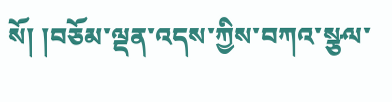སོ། །བཅོམ་ལྡན་འདས་ཀྱིས་བཀའ་སྩལ་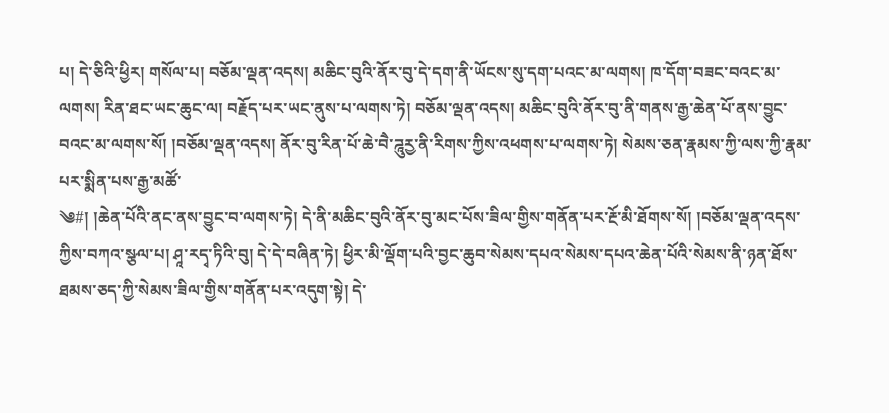པ། དེ་ཅིའི་ཕྱིར། གསོལ་པ། བཅོམ་ལྡན་འདས། མཆིང་བུའི་ནོར་བུ་དེ་དག་ནི་ཡོངས་སུ་དག་པའང་མ་ལགས། ཁ་དོག་བཟང་བའང་མ་ལགས། རིན་ཐང་ཡང་ཆུང་ལ། བརྗོད་པར་ཡང་ནུས་པ་ལགས་ཏེ། བཅོམ་ལྡན་འདས། མཆིང་བུའི་ནོར་བུ་ནི་གནས་རྒྱ་ཆེན་པོ་ནས་བྱུང་བའང་མ་ལགས་སོ། །བཅོམ་ལྡན་འདས། ནོར་བུ་རིན་པོ་ཆེ་བཻ་ཌཱུརྱ་ནི་རིགས་ཀྱིས་འཕགས་པ་ལགས་ཏེ། སེམས་ཅན་རྣམས་ཀྱི་ལས་ཀྱི་རྣམ་པར་སྨིན་པས་རྒྱ་མཚོ་
༄#། །ཆེན་པོའི་ནང་ནས་བྱུང་བ་ལགས་ཏེ། དེ་ནི་མཆིང་བུའི་ནོར་བུ་མང་པོས་ཟིལ་གྱིས་གནོན་པར་རྔོ་མི་ཐོགས་སོ། །བཅོམ་ལྡན་འདས་ཀྱིས་བཀའ་སྩལ་པ། ཤཱ་རདྭ་ཏིའི་བུ། དེ་དེ་བཞིན་ཏེ། ཕྱིར་མི་ལྡོག་པའི་བྱང་ཆུབ་སེམས་དཔའ་སེམས་དཔའ་ཆེན་པོའི་སེམས་ནི་ཉན་ཐོས་ཐམས་ཅད་ཀྱི་སེམས་ཟིལ་གྱིས་གནོན་པར་འདུག་སྟེ། དེ་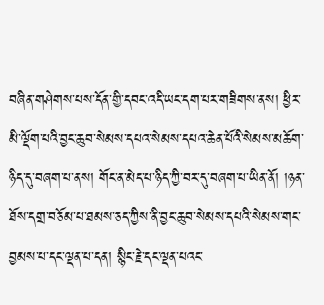བཞིན་གཤེགས་པས་དོན་གྱི་དབང་འདི་ཡང་དག་པར་གཟིགས་ནས། ཕྱིར་མི་ལྡོག་པའི་བྱང་ཆུབ་སེམས་དཔའ་སེམས་དཔའ་ཆེན་པོའི་སེམས་མཆོག་ཉིད་དུ་བཞག་པ་ནས། གོང་ན་མེད་པ་ཉིད་ཀྱི་བར་དུ་བཞག་པ་ཡིན་ནོ། །ཉན་ཐོས་དགྲ་བཅོམ་པ་ཐམས་ཅད་ཀྱིས་ནི་བྱང་ཆུབ་སེམས་དཔའི་སེམས་གང་བྱམས་པ་དང་ལྡན་པ་དན། སྙིང་རྗེ་དང་ལྡན་པའང་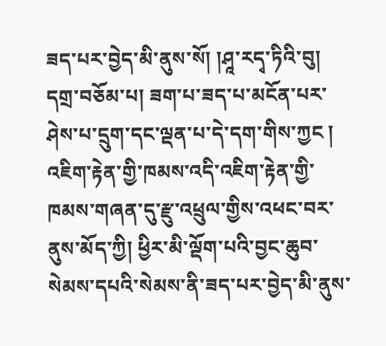ཟད་པར་བྱེད་མི་ནུས་སོ། །ཤཱ་རདྭ་ཏིའི་བུ། དགྲ་བཅོམ་པ། ཟག་པ་ཟད་པ་མངོན་པར་ཤེས་པ་དྲུག་དང་ལྡན་པ་དེ་དག་གིས་ཀྱང ། འཇིག་རྟེན་གྱི་ཁམས་འདི་འཇིག་རྟེན་གྱི་ཁམས་གཞན་དུ་རྫུ་འཕྲུལ་གྱིས་འཕང་བར་ནུས་མོད་ཀྱི། ཕྱིར་མི་ལྡོག་པའི་བྱང་ཆུབ་སེམས་དཔའི་སེམས་ནི་ཟད་པར་བྱེད་མི་ནུས་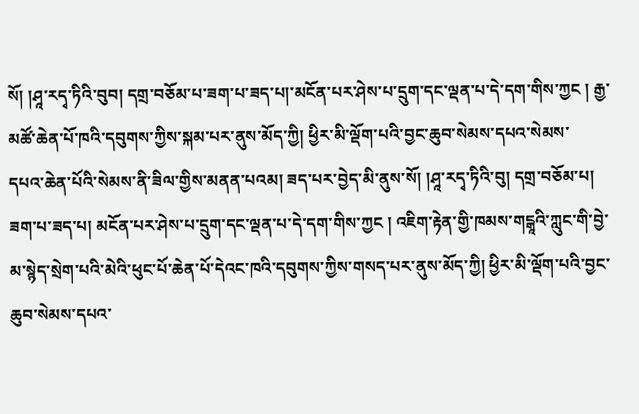སོ། །ཤཱ་རདྭ་ཏིའི་བུབ། དགྲ་བཅོམ་པ་ཟག་པ་ཟད་པ།་མངོན་པར་ཤེས་པ་དྲུག་དང་ལྡན་པ་དེ་དག་གིས་ཀྱང ། རྒྱ་མཚོ་ཆེན་པོ་ཁའི་དབུགས་ཀྱིས་སྐམ་པར་ནུས་མོད་ཀྱི། ཕྱིར་མི་ལྡོག་པའི་བྱང་ཆུབ་སེམས་དཔའ་སེམས་
དཔའ་ཆེན་པོའི་སེམས་ནི་ཟིལ་གྱིས་མནན་པའམ། ཟད་པར་བྱེད་མི་ནུས་སོ། །ཤཱ་རདྭ་ཏིའི་བུ། དགྲ་བཅོམ་པ། ཟག་པ་ཟད་པ། མངོན་པར་ཤེས་པ་དྲུག་དང་ལྡན་པ་དེ་དག་གིས་ཀྱང ། འཇིག་རྟེན་གྱི་ཁམས་གངྒཱའི་ཀླུང་གི་བྱེ་མ་སྙེད་སྲེག་པའི་མེའི་ཕུང་པོ་ཆེན་པོ་དེའང་ཁའི་དབུགས་ཀྱིས་གསད་པར་ནུས་མོད་ཀྱི། ཕྱིར་མི་ལྡོག་པའི་བྱང་ཆུབ་སེམས་དཔའ་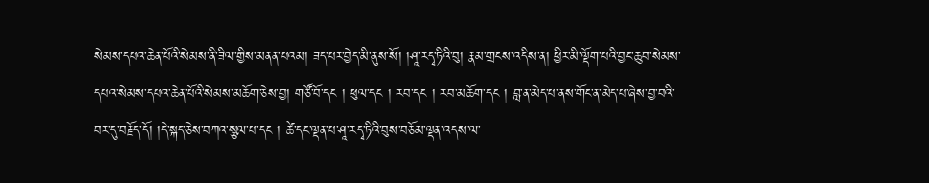སེམས་དཔའ་ཆེན་པོའི་སེམས་ནི་ཟིལ་གྱིས་མནན་པའམ། ཟད་པར་བྱེད་མི་ནུས་སོ། །ཤཱ་རདྭ་ཏིའི་བུ། རྣམ་གྲངས་འདིས་ན། ཕྱིར་མི་ལྡོག་པའི་བྱང་ཆུབ་སེམས་དཔའ་སེམས་དཔའ་ཆེན་པོའི་སེམས་མཆོག་ཅེས་བྱ། གཙོ་བོ་དང ། ཕུལ་དང ། རབ་དང ། རབ་མཆོག་དང ། བླ་ན་མེད་པ་ནས་གོང་ན་མེད་པ་ཞེས་བྱ་བའི་བར་དུ་བརྗོད་དོ། །དེ་སྐད་ཅེས་བཀའ་སྩལ་པ་དང ། ཚེ་དང་ལྡན་པ་ཤཱ་རདྭ་ཏིའི་བུས་བཅོམ་ལྡན་འདས་ལ་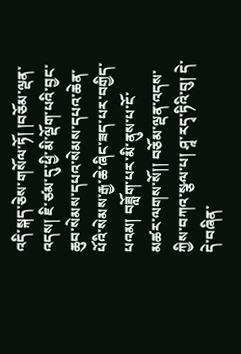འདི་སྐད་ཅེས་གསོལ་ཏོ། །བཅོམ་ལྡན་འདས། ཇི་ཙམ་དུ་ཕྱི་མི་ལྡོག་པའི་བྱང་ཆུབ་སེམས་དཔའ་སེམས་དཔའ་ཆེན་པོའི་སེམས་རྒྱ་ཆེ་ཞིང་ཟད་པར་བགྱིད་པའམ། བཟློག་པར་མི་ནུས་པ་ངོ་མཚར་ལགས་སོ།། བཅོམ་ལྡན་འདས་ཀྱིས་བཀའ་སྩལ་པ། ཤཱ་རདྭ་ཏིའི་བུ། དེ་དེ་བཞིན་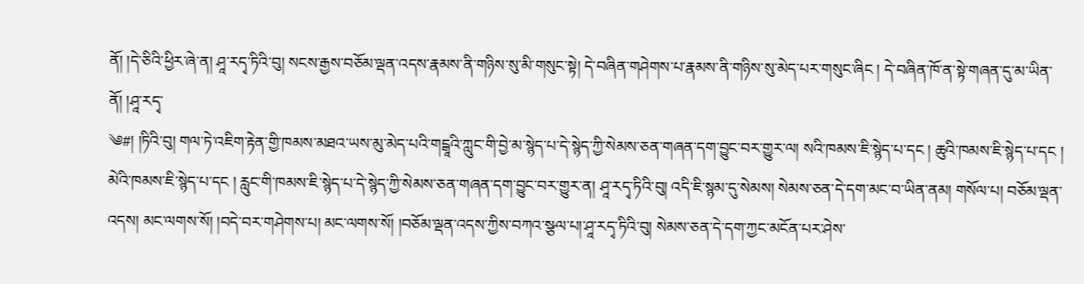ནོ། །དེ་ཅིའི་ཕྱིར་ཞེ་ན། ཤཱ་རདྭ་ཏིའི་བུ། སངས་རྒྱས་བཅོམ་ལྡན་འདས་རྣམས་ནི་གཉིས་སུ་མི་གསུང་སྟེ། དེ་བཞིན་གཤེགས་པ་རྣམས་ནི་གཉིས་སུ་མེད་པར་གསུང་ཞིང ། དེ་བཞིན་ཁོ་ན་སྟེ་གཞན་དུ་མ་ཡིན་ནོ། །ཤཱ་རདྭ་
༄#། །ཏིའི་བུ། གལ་ཏེ་འཇིག་རྟེན་གྱི་ཁམས་མཐའ་ཡས་མུ་མེད་པའི་གངྒཱའི་ཀླུང་གི་བྱེ་མ་སྙེད་པ་དེ་སྙེད་ཀྱི་སེམས་ཅན་གཞན་དག་བྱུང་བར་གྱུར་ལ། སའི་ཁམས་ཇི་སྙེད་པ་དང ། ཆུའི་ཁམས་ཇི་སྙེད་པ་དང ། མེའི་ཁམས་ཇི་སྙེད་པ་དང ། རླུང་གི་ཁམས་ཇི་སྙེད་པ་དེ་སྙེད་ཀྱི་སེམས་ཅན་གཞན་དག་བྱུང་བར་གྱུར་ན། ཤཱ་རདྭ་ཏིའི་བུ། འདི་ཇི་སྙམ་དུ་སེམས། སེམས་ཅན་དེ་དག་མང་བ་ཡིན་ནམ། གསོལ་པ། བཅོམ་ལྡན་འདས། མང་ལགས་སོ། །བདེ་བར་གཤེགས་པ། མང་ལགས་སོ། །བཅོམ་ལྡན་འདས་ཀྱིས་བཀའ་སྩལ་པ།་ཤཱ་རདྭ་ཏིའི་བུ། སེམས་ཅན་དེ་དག་ཀྱང་མངོན་པར་ཤེས་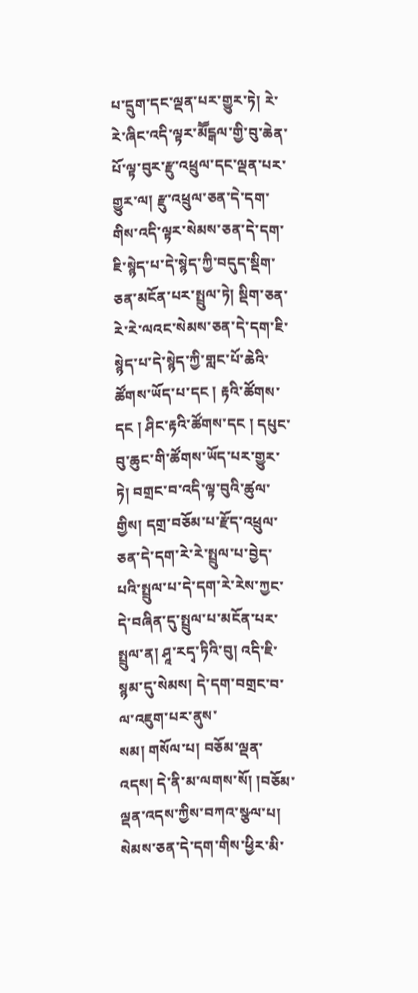པ་དྲུག་དང་ལྡན་པར་གྱུར་ཏེ། རེ་རེ་ཞིང་འདི་ལྟར་མཽངྒལ་གྱི་བུ་ཆེན་པོ་ལྟ་བུར་རྫུ་འཕྲུལ་དང་ལྡན་པར་གྱུར་ལ། རྫུ་འཕྲུལ་ཅན་དེ་དག་གིས་འདི་ལྟར་སེམས་ཅན་དེ་དག་ཇི་སྙེད་པ་དེ་སྙེད་ཀྱི་བདུད་སྡིག་ཅན་མངོན་པར་སྤྲུལ་ཏེ། སྡིག་ཅན་རེ་རེ་ལའང་སེམས་ཅན་དེ་དག་ཇི་སྙེད་པ་དེ་སྙེད་ཀྱི་གླང་པོ་ཆེའི་ཚོགས་ཡོད་པ་དང ། རྟའི་ཚོགས་དང ། ཤིང་རྟའི་ཚོགས་དང ། དཔུང་བུ་ཆུང་གི་ཚོགས་ཡོད་པར་གྱུར་ཏེ། བགྲང་བ་འདི་ལྟ་བུའི་ཚུལ་གྱིས། དགྲ་བཅོམ་པ་རྫོད་འཕྲུལ་ཅན་དེ་དག་རེ་རེ་སྤྲུལ་པ་བྱེད་པའི་སྤྲུལ་པ་དེ་དག་རེ་རེས་ཀྱང་དེ་བཞིན་དུ་སྤྲུལ་པ་མངོན་པར་སྤྲུལ་ན། ཤཱ་རདྭ་ཏིའི་བུ། འདི་ཇི་སྙམ་དུ་སེམས། དེ་དག་བགྲང་བ་ལ་འཇུག་པར་ནུས་
སམ། གསོལ་པ། བཅོམ་ལྡན་འདས། དེ་ནི་མ་ལགས་སོ། །བཅོམ་ལྡན་འདས་ཀྱིས་བཀའ་སྩལ་པ། སེམས་ཅན་དེ་དག་གིས་ཕྱིར་མི་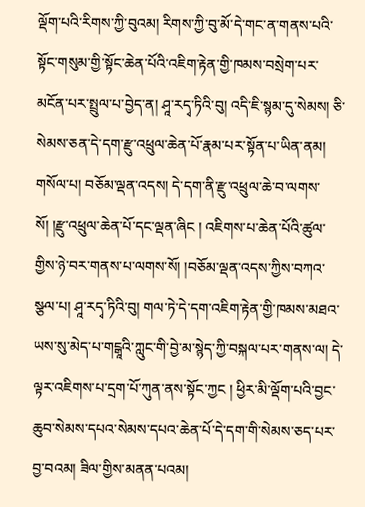ལྡོག་པའི་རིགས་ཀྱི་བུའམ། རིགས་ཀྱི་བུ་མོ་དེ་གང་ན་གནས་པའི་སྟོང་གསུམ་གྱི་སྟོང་ཆེན་པོའི་འཇིག་རྟེན་གྱི་ཁམས་བསྲེག་པར་མངོན་པར་སྤྲུལ་པ་བྱེད་ན། ཤཱ་རདྭ་ཏིའི་བུ། འདི་ཇི་སྙམ་དུ་སེམས། ཅི་སེམས་ཅན་དེ་དག་རྫུ་འཕྲུལ་ཆེན་པོ་རྣམ་པར་སྟོན་པ་ཡིན་ནམ། གསོལ་པ། བཅོམ་ལྡན་འདས། དེ་དག་ནི་རྫུ་འཕྲུལ་ཆེ་བ་ལགས་སོ། །རྫུ་འཕྲུལ་ཆེན་པོ་དང་ལྡན་ཞིང ། འཇིགས་པ་ཆེན་པོའི་ཚུལ་གྱིས་ཉེ་བར་གནས་པ་ལགས་སོ། །བཅོམ་ལྡན་འདས་ཀྱིས་བཀའ་སྩལ་པ། ཤཱ་རདྭ་ཏིའི་བུ། གལ་ཏེ་དེ་དག་འཇིག་རྟེན་གྱི་ཁམས་མཐའ་ཡས་སུ་མེད་པ་གངྒཱའི་ཀླུང་གི་བྱེ་མ་སྙེད་ཀྱི་བསྐལ་པར་གནས་ལ། དེ་ལྟར་འཇིགས་པ་དྲག་པོ་ཀུན་ནས་སྟོང་ཀྱང ། ཕྱིར་མི་ལྡོག་པའི་བྱང་ཆུབ་སེམས་དཔའ་སེམས་དཔའ་ཆེན་པོ་དེ་དག་གི་སེམས་ཅད་པར་བྱ་བའམ། ཟིལ་གྱིས་མནན་པའམ།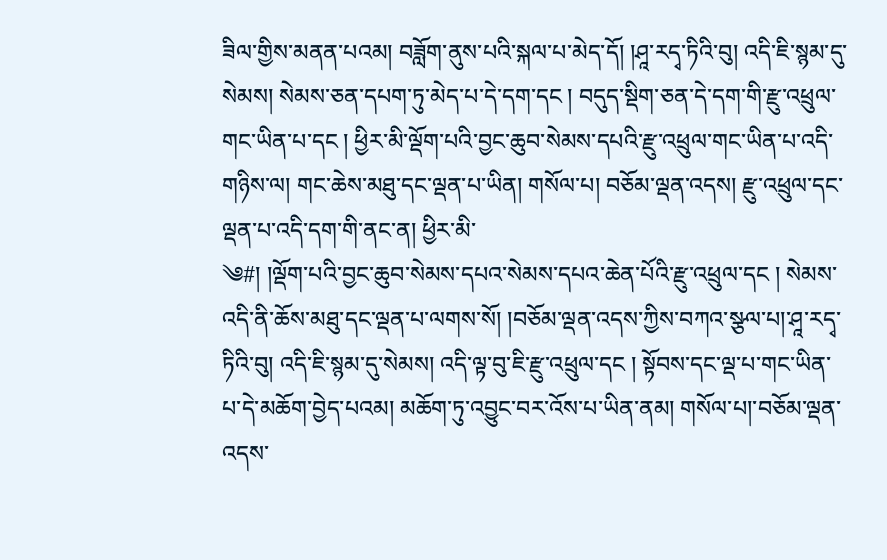ཟིལ་གྱིས་མནན་པའམ། བཟློག་ནུས་པའི་སྐལ་པ་མེད་དོ། །ཤཱ་རདྭ་ཏིའི་བུ། འདི་ཇི་སྙམ་དུ་སེམས། སེམས་ཅན་དཔག་ཏུ་མེད་པ་དེ་དག་དང ། བདུད་སྡིག་ཅན་དེ་དག་གི་རྫུ་འཕྲུལ་གང་ཡིན་པ་དང ། ཕྱིར་མི་ལྡོག་པའི་བྱང་ཆུབ་སེམས་དཔའི་རྫུ་འཕྲུལ་གང་ཡིན་པ་འདི་གཉིས་ལ། གང་ཆེས་མཐུ་དང་ལྡན་པ་ཡིན། གསོལ་པ། བཅོམ་ལྡན་འདས། རྫུ་འཕྲུལ་དང་ལྡན་པ་འདི་དག་གི་ནང་ན། ཕྱིར་མི་
༄#། །ལྡོག་པའི་བྱང་ཆུབ་སེམས་དཔའ་སེམས་དཔའ་ཆེན་པོའི་རྫུ་འཕྲུལ་དང ། སེམས་འདི་ནི་ཆོས་མཐུ་དང་ལྡན་པ་ལགས་སོ། །བཅོམ་ལྡན་འདས་ཀྱིས་བཀའ་སྩལ་པ།་ཤཱ་རདྭ་ཏིའི་བུ། འདི་ཇི་སྙམ་དུ་སེམས། འདི་ལྟ་བུ་ཇི་རྫུ་འཕྲུལ་དང ། སྟོབས་དང་ལྡ་པ་གང་ཡིན་པ་དེ་མཆོག་བྱེད་པའམ། མཆོག་ཏུ་འབྱུང་བར་འོས་པ་ཡིན་ནམ། གསོལ་པ།་བཅོམ་ལྡན་འདས་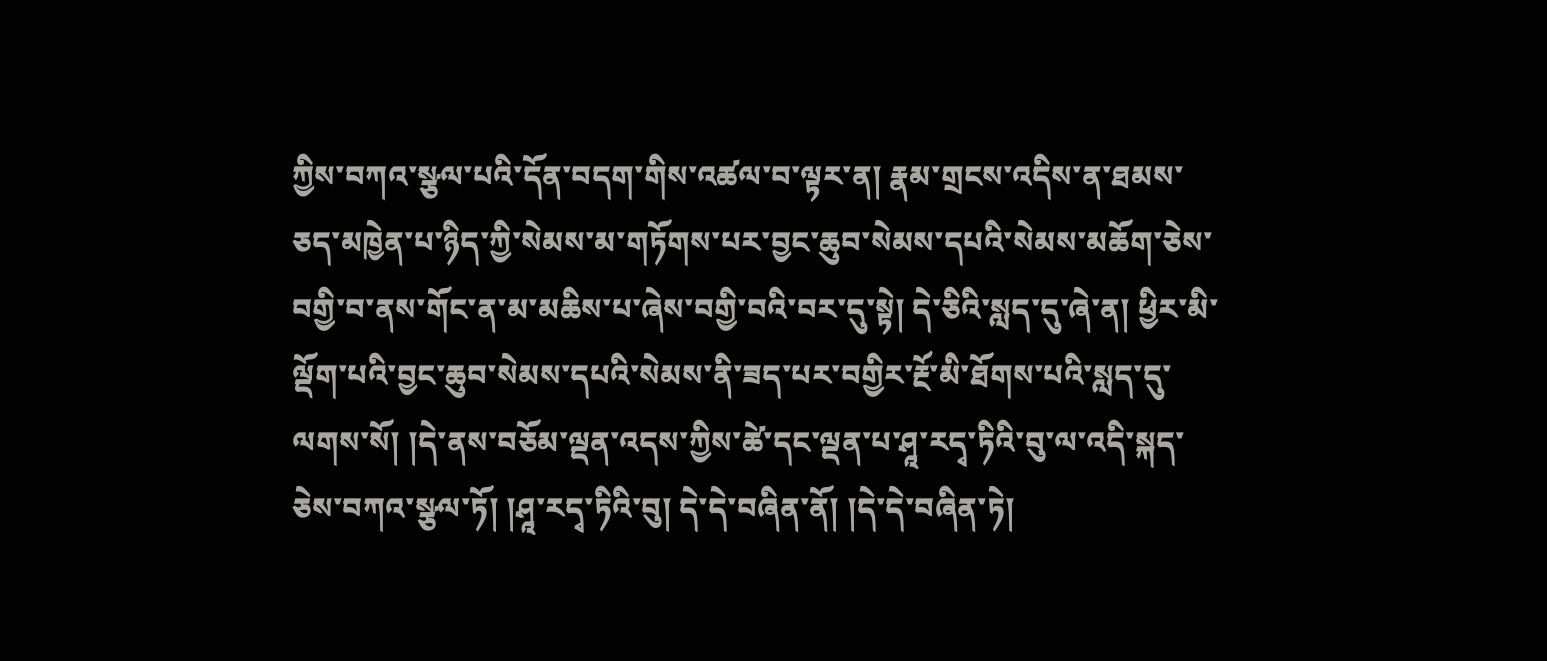ཀྱིས་བཀའ་སྩལ་པའི་དོན་བདག་གིས་འཚལ་བ་ལྟར་ན། རྣམ་གྲངས་འདིས་ན་ཐམས་ཅད་མཁྱེན་པ་ཉིད་ཀྱི་སེམས་མ་གཏོགས་པར་བྱང་ཆུབ་སེམས་དཔའི་སེམས་མཆོག་ཅེས་བགྱི་བ་ནས་གོང་ན་མ་མཆིས་པ་ཞེས་བགྱི་བའི་བར་དུ་སྟེ། དེ་ཅིའི་སླད་དུ་ཞེ་ན། ཕྱིར་མི་ལྡོག་པའི་བྱང་ཆུབ་སེམས་དཔའི་སེམས་ནི་ཟད་པར་བགྱིར་རྔོ་མི་ཐོགས་པའི་སླད་དུ་ལགས་སོ། །དེ་ནས་བཅོམ་ལྡན་འདས་ཀྱིས་ཚེ་དང་ལྡན་པ་ཤཱ་རདྭ་ཏིའི་བུ་ལ་འདི་སྐད་ཅེས་བཀའ་སྩལ་ཏོ། །ཤཱ་རདྭ་ཏིའི་བུ། དེ་དེ་བཞིན་ནོ། །དེ་དེ་བཞིན་ཏེ།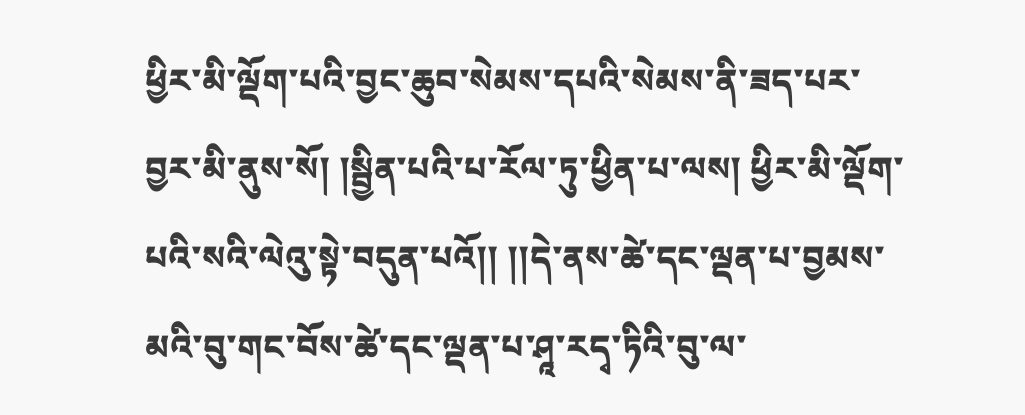ཕྱིར་མི་ལྡོག་པའི་བྱང་ཆུབ་སེམས་དཔའི་སེམས་ནི་ཟད་པར་བྱར་མི་ནུས་སོ། །སྦྱིན་པའི་པ་རོལ་ཏུ་ཕྱིན་པ་ལས། ཕྱིར་མི་ལྡོག་པའི་སའི་ལེའུ་སྟེ་བདུན་པའོ།། །།དེ་ནས་ཚེ་དང་ལྡན་པ་བྱམས་མའི་བུ་གང་བོས་ཚེ་དང་ལྡན་པ་ཤཱ་རདྭ་ཏིའི་བུ་ལ་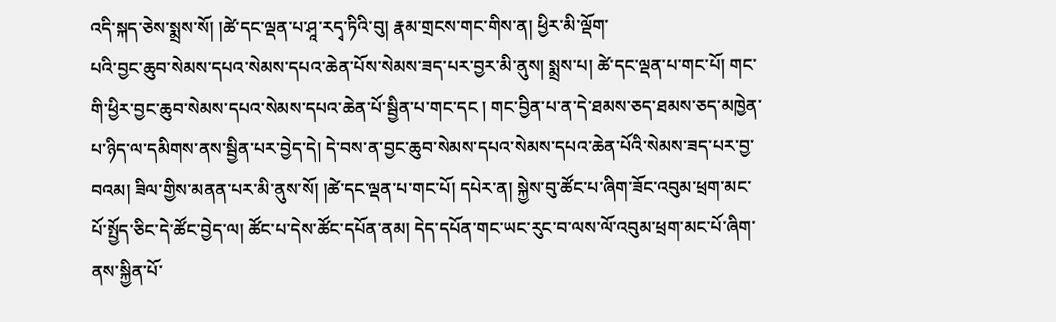འདི་སྐད་ཅེས་སྨྲས་སོ། །ཚེ་དང་ལྡན་པ་ཤཱ་རདྭ་ཏིའི་བུ། རྣམ་གྲངས་གང་གིས་ན། ཕྱིར་མི་ལྡོག་
པའི་བྱང་ཆུབ་སེམས་དཔའ་སེམས་དཔའ་ཆེན་པོས་སེམས་ཟད་པར་བྱར་མི་ནུས། སྨྲས་པ། ཚེ་དང་ལྡན་པ་གང་པོ། གང་གི་ཕྱིར་བྱང་ཆུབ་སེམས་དཔའ་སེམས་དཔའ་ཆེན་པོ་སྦྱིན་པ་གང་དང ། གང་བྱིན་པ་ན་དེ་ཐམས་ཅད་ཐམས་ཅད་མཁྱེན་པ་ཉིད་ལ་དམིགས་ནས་སྦྱིན་པར་བྱེད་དེ། དེ་བས་ན་བྱང་ཆུབ་སེམས་དཔའ་སེམས་དཔའ་ཆེན་པོའི་སེམས་ཟད་པར་བྱ་བའམ། ཟིལ་གྱིས་མནན་པར་མི་ནུས་སོ། །ཚེ་དང་ལྡན་པ་གང་པོ། དཔེར་ན། སྐྱེས་བུ་ཚོང་པ་ཞིག་ཟོང་འབུམ་ཕྲག་མང་པོ་སྤྱོད་ཅིང་དེ་ཚོང་བྱེད་ལ། ཚོང་པ་དེས་ཚོང་དཔོན་ནམ། དེད་དཔོན་གང་ཡང་རུང་བ་ལས་ལོ་འབུམ་ཕྲག་མང་པོ་ཞིག་ནས་སྐྱིན་པོ་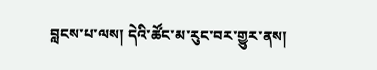བླངས་པ་ལས། དེའི་ཚོང་མ་རུང་བར་གྱུར་ནས།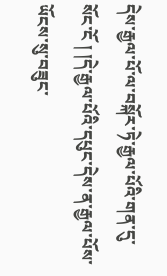དེས་རྒྱལ་པོ་ལ་བསྐོར་ཏེ་རྒྱལ་པོའི་གན་དུ་སོང་ངོ ། །དེ་རྒྱལ་པོའི་དཔུང་དེས་ན་རྒྱལ་པོས་ཡོངས་སུ་བཟུང་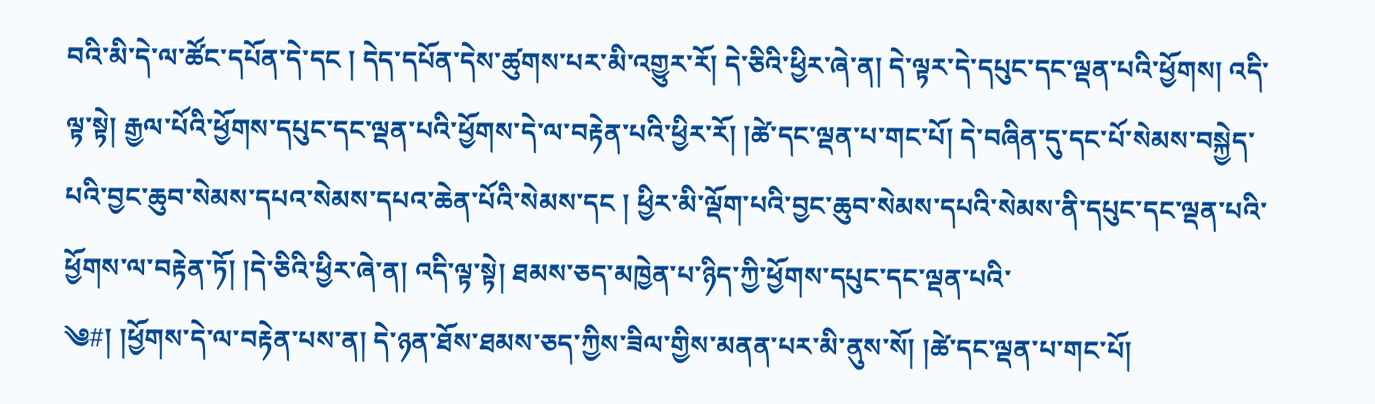བའི་མི་དེ་ལ་ཚོང་དཔོན་དེ་དང ། དེད་དཔོན་དེས་ཚུགས་པར་མི་འགྱུར་རོ། དེ་ཅིའི་ཕྱིར་ཞེ་ན། དེ་ལྟར་དེ་དཔུང་དང་ལྡན་པའི་ཕྱོགས། འདི་ལྟ་སྟེ། རྒྱལ་པོའི་ཕྱོགས་དཔུང་དང་ལྡན་པའི་ཕྱོགས་དེ་ལ་བརྟེན་པའི་ཕྱིར་རོ། །ཚེ་དང་ལྡན་པ་གང་པོ། དེ་བཞིན་དུ་དང་པོ་སེམས་བསྐྱེད་པའི་བྱང་ཆུབ་སེམས་དཔའ་སེམས་དཔའ་ཆེན་པོའི་སེམས་དང ། ཕྱིར་མི་ལྡོག་པའི་བྱང་ཆུབ་སེམས་དཔའི་སེམས་ནི་དཔུང་དང་ལྡན་པའི་ཕྱོགས་ལ་བརྟེན་ཏོ། །དེ་ཅིའི་ཕྱིར་ཞེ་ན། འདི་ལྟ་སྟེ། ཐམས་ཅད་མཁྱེན་པ་ཉིད་ཀྱི་ཕྱོགས་དཔུང་དང་ལྡན་པའི་
༄#། །ཕྱོགས་དེ་ལ་བརྟེན་པས་ན། དེ་ཉན་ཐོས་ཐམས་ཅད་ཀྱིས་ཟིལ་གྱིས་མནན་པར་མི་ནུས་སོ། །ཚེ་དང་ལྡན་པ་གང་པོ།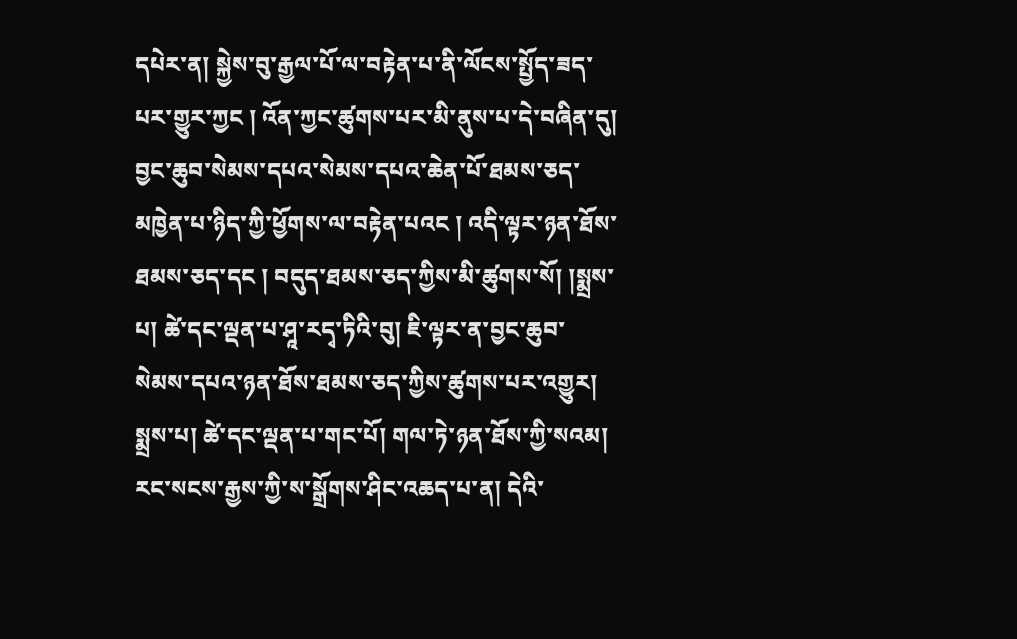དཔེར་ན། སྐྱེས་བུ་རྒྱལ་པོ་ལ་བརྟེན་པ་ནི་ལོངས་སྤྱོད་ཟད་པར་གྱུར་ཀྱང ། འོན་ཀྱང་ཚུགས་པར་མི་ནུས་པ་དེ་བཞིན་དུ། བྱང་ཆུབ་སེམས་དཔའ་སེམས་དཔའ་ཆེན་པོ་ཐམས་ཅད་མཁྱེན་པ་ཉིད་ཀྱི་ཕྱོགས་ལ་བརྟེན་པའང ། འདི་ལྟར་ཉན་ཐོས་ཐམས་ཅད་དང ། བདུད་ཐམས་ཅད་ཀྱིས་མི་ཚུགས་སོ། །སྨྲས་པ། ཚེ་དང་ལྡན་པ་ཤཱ་རདྭ་ཏིའི་བུ། ཇི་ལྟར་ན་བྱང་ཆུབ་སེམས་དཔའ་ཉན་ཐོས་ཐམས་ཅད་ཀྱིས་ཚུགས་པར་འགྱུར། སྨྲས་པ། ཚེ་དང་ལྡན་པ་གང་པོ། གལ་ཏེ་ཉན་ཐོས་ཀྱི་སའམ། རང་སངས་རྒྱས་ཀྱི་ས་སྒྲོགས་ཤིང་འཆད་པ་ན། དེའི་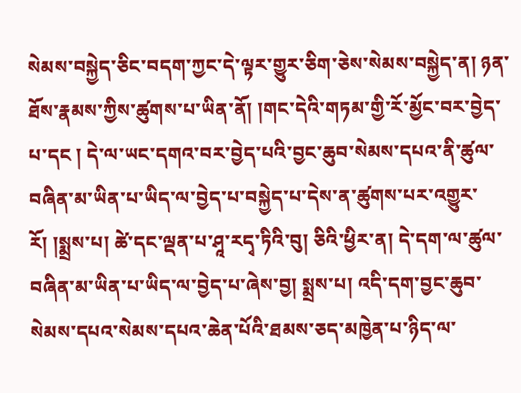སེམས་བསྐྱེད་ཅིང་བདག་ཀྱང་དེ་ལྟར་གྱུར་ཅིག་ཅེས་སེམས་བསྐྱེད་ན། ཉན་ཐོས་རྣམས་ཀྱིས་ཚུགས་པ་ཡིན་ནོ། །གང་དེའི་གཏམ་གྱི་རོ་མྱོང་བར་བྱེད་པ་དང ། དེ་ལ་ཡང་དགའ་བར་བྱེད་པའི་བྱང་ཆུབ་སེམས་དཔའ་ནི་ཚུལ་བཞིན་མ་ཡིན་པ་ཡིད་ལ་བྱེད་པ་བསྐྱེད་པ་དེས་ན་ཚུགས་པར་འགྱུར་རོ། །སྨྲས་པ། ཚེ་དང་ལྡན་པ་ཤཱ་རདྭ་ཏིའི་བུ། ཅིའི་ཕྱིར་ན། དེ་དག་ལ་ཚུལ་བཞིན་མ་ཡིན་པ་ཡིད་ལ་བྱེད་པ་ཞེས་བྱ། སྨྲས་པ། འདི་དག་བྱང་ཆུབ་སེམས་དཔའ་སེམས་དཔའ་ཆེན་པོའི་ཐམས་ཅད་མཁྱེན་པ་ཉིད་ལ་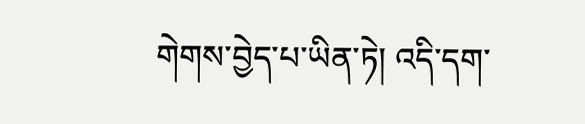གེགས་བྱེད་པ་ཡིན་ཏེ། འདི་དག་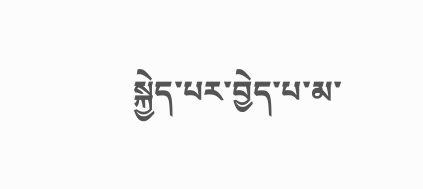སྐྱེད་པར་བྱེད་པ་མ་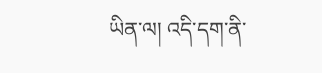ཡིན་ལ། འདི་དག་ནི་